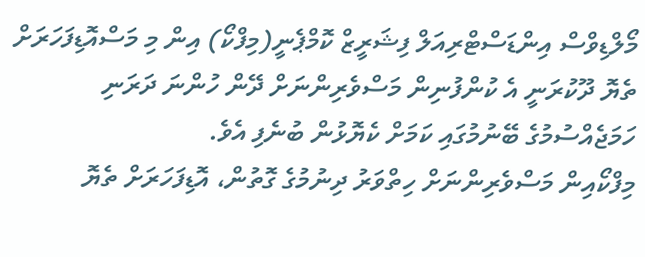މޯލްޑިވްސް އިންޑަސްޓްރިއަލް ފިޝަރީޒް ކޮމްޕެނީ(މިފްކޯ) އިން މި މަސްއޮޑިފަހަރަށް ތެޔޮ ދޫކުރަނީ އެ ކުންފުނިން މަސްވެރިންނަށް ދޭން ހުންނަ ދަރަނި ހަމަޖެއްސުމުގެ ބޭނުމުގައި ކަމަށް ކެޔޮޅުން ބުނެފި އެވެ.
މިފްކޯއިން މަސްވެރިންނަށް ހިތްވަރު ދިނުމުގެ ގޮތުން، އޮޑިފަހަރަށް ތެޔޮ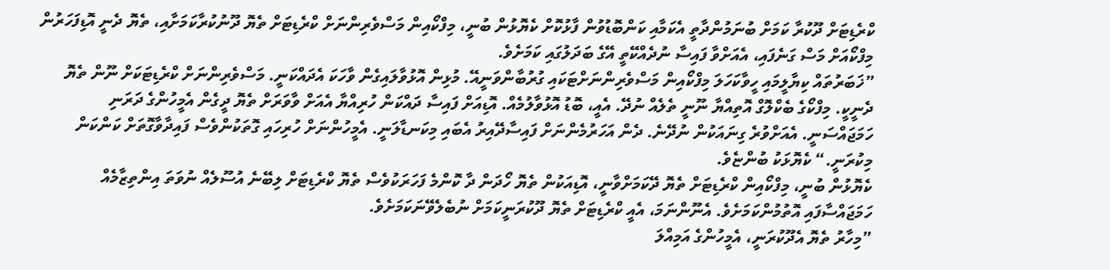ކްރެޑިޓަށް ދޫކުރާ ކަމަށް ބުނަމުންދާތީ އެކަމާއި ކަންބޮޑުވުން ފާޅުކޮށް ކެޔޮޅުން ބުނީ، މިފްކޯއިން މަސްވެރިންނަށް ކްރެޑިޓަށް ތެޔޮ ދޫނުކުރާކަމަށާއި، ތެޔޮ ދެނީ އޮޑިފަހަރުން މިފްކޯއަށް މަސް ގަނެފައި، އެއަށްވާ ފައިސާ ނުދެއްކޭތީ އޭގެ ބަދަލުގައި ކަމަށެވެ.
”ޚަބަރުތައް ކިޔާލީމައި ހީވާކަހަލަ މިފްކޯއިން މަސްވެރިންނަށްޓަކައި ގުރުބާންވަނީއޭ. މުޅިން އޮޅުވާލައިގެން ވާހަކަ އެދައްކަނީ. މަސްވެރިންނަށް ކްރެޑިޓަކަށް ނޫން ތެޔޮ ދެނީކީ. މިފްކޯގެ ބެކްލޮގް އޮތިއްޔާ ނޫނީ ތެލެއް ނުދޭ. އެއީ، ބޮޑު އޮޅުވާލުމެއް. އޮޑިއަށް ފައިސާ ދައްކަން ހުރިއްޔާ އެއަށް ވާވަރަށް ތެޔޮ ދީގެން އެމީހުންގެ ދަރަނި ހަމަޖައްސަނީ. އެއަށްވުރެ ގިނައަކުން ނުދޭނެ. ދެން އަހަރުމެންނަށް ފައިސާދޭއިރު އެބައި މިކަނޑާލަނީ. އެމީހުންނަށް ހުރިހައި ގޮތަކުންވެސް ފައިދާވާގޮތަށް ކަންކަން މިކުރަނީ.“ ކެޔޮޅަކު ބުންޏެވެ.
ކެޔޮޅުން ބުނީ، މިފްކޯއިން ކްރެޑިޓަށް ތެޔޮ ދޭކަމަށްވާނީ، އޮޑިއަކުން ތެޔޮ ހޯދަން ދާ ކޮންމެ ފަހަރަކުވެސް ތެޔޮ ކްރެޑިޓަށް ލިބޭނެ އުސޫލެއް ނުވަތަ އިންތިޒާމެއް ހަމަޖައްސާފައި އޮތުމުންކަމަށެވެ. އެނޫންނަމަ، އެއީ ކްރެޑިޓަށް ތެޔޮ ދޫކުރަނީކަމަށް ނުބެލެވޭނަކަމަށެވެ.
”މިހާރު ތެޔޮ އެދޫކުރަނީ، އެމީހުންގެ އަމިއްލަ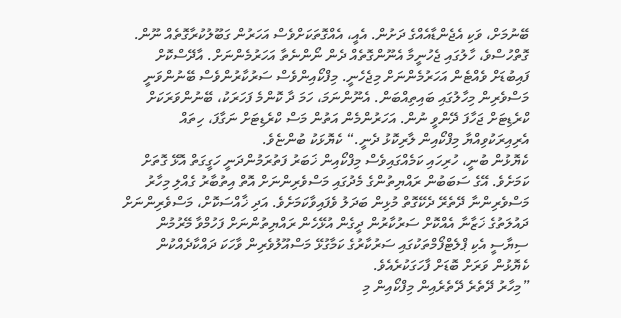ބޭނުމަށް، ވަކި އެޖެންޑާއެއްގެ ދަށުން. އެއީ، އެއްގޮތަކަށްވެސް އަހަރުން ގަބޫލުކުރާގޮތެއް ނޫން. ގޮތްހުސްވެ، ހާލުގައި ޖެހުނީމާ އެނޫންގޮތެއް ދެން ނޯންނެތާ އަހަރުމެންނަށް. އާދޭސްކޮށް ފައިބުޑަށް ވެއްޓެން އަހަރުމެންނަށް މިޖެހެނީ. މިފްކޯއިންވެސް ސަރުކާރުންވެސް ބޭނުންވަނީ މަސްވެރިން މިހާލުގައި ބައިތިއްބަން. އެނޫންނަމަ، ހަމަ ދާ ކޮންމެ ފަހަރަކު، ބޭނުންވަރަކަށް ކްރެޑިޓަށް ޖަހާފަ ދޭންވީ ނުން. އަހަރުންމެން އަތުން މަސް ކްރެޑިޓަށް ނަގާފަ، ހިތައް އެރިއިރަކުވިއްޔާ މިފްކޯއިން ލާރިކޮޅު ދެނީ.“ ކެޔޮޅަކު ބުންޏެވެ.
ކެޔޮޅުން ބުނީ، ހުރިހައި ކަމެއްގައިވެސް މިފްކޯއިން ޚަބަރު ފަތުރަމުންދަނީ ހަގީގަތް އޮޅޭ ގޮތަށް ކަމަށެވެ. އޭގެ ސަބަބުން ރައްޔިތުންގެ މެދުގައި މަސްވެރިންނަށް އޮތް އިތުބާރު ގެއްލި މިހާރު މަސްވެރިންނާ ދޭތެރޭ ދެކޭގޮތް މުޅިން ބަދަލު ވެފައިވާކަމަށެވެ. އަދި ޚާއްސަކޮށް، މަސްވެރިންނަށް ދައުލަތުގެ ޚަޒާނާ އެއްކޮށް ސަރުކާރުން ދީގެން އުޅޭހެން ރައްޔިތުންނަށް ފަހުމްވާ މޭރުމުން ސިޔާސީ އެކި ޕްލެޓްފޯމްތަކުގައި ސަރުކާރުގެ ކަމާގުޅޭ މަސްއޫލުވެރިން ވާހަކަ ދައްކާދެއްކުން ކެޔޮޅުން ވަރަށް ބޮޑަށް ފާހަގަކުރެއެވެ.
”މިހާރު ދޭތެރެ ދޭތެރެއިން މިފްކޯއިން މި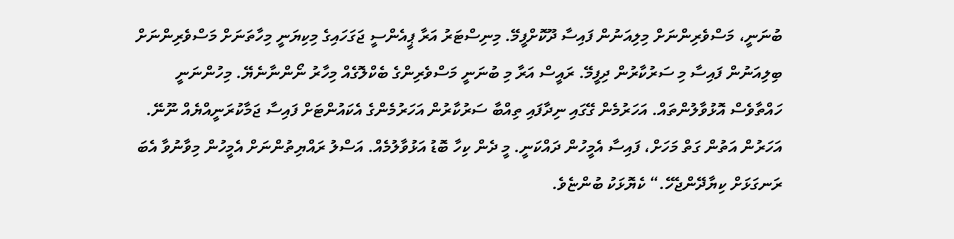ބުނަނީ، މަސްވެރިންނަށް މިލިއަނުން ފައިސާ ދޫކޮށްފީމޭ. މިނިސްޓަރު އަރާ ޕީއެންސީ ޖަގަހައިގެ މިކިޔަނީ މިހާތަނަށް މަސްވެރިންނަށް ބިލިއަނުން ފައިސާ މި ސަރުކާރުން ދިފީމޭ. ރައީސް އަރާ މި ބުނަނީ މަސްވެރިންގެ ބެކްލޮގެއް މިހާރު ނޯންނާނެޔޭ. މިހުންނަނީ ހައްތާވެސް އޮޅުވާލުންތައް. އަހަރުމެން ގޭގައި ނިދާފައި ތިއްބާ ސަރުކާރުން އަހަރުމެންގެ އެކައުންޓަށް ފައިސާ ޖަމާކުރަނީއްޔެއް ނޫނޭ. އަހަރުން އަތުން ގަތް މަހަށް، ފައިސާ އެމީހުން ދައްކަނީ. މީ ދެން ކިހާ ބޮޑު އަޅުވާލުމެއް. އަސްލު ރައްޔިތުންނަށް އެމީހުން މިވާނުވާ އެބަ ރަނގަޅަށް ކިޔާދޭންޖެހޭ.“ ކެޔޮޅަކު ބުންޏެވެ.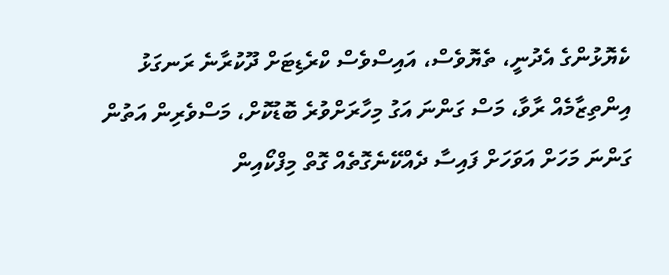ކެޔޮޅުންގެ އެދުނީ، ތެޔޮވެސް، އައިސްވެސް ކްރެޑިޓަށް ދޫކުރާނެ ރަނގަޅު އިންތިޒާމެއް ރާވާ، މަސް ގަންނަ އަގު މިހާރަށްވުރެ ބޮޑުކޮށް، މަސްވެރިން އަތުން ގަންނަ މަހަށް އަވަހަށް ފައިސާ ދެއްކޭނެގޮތެއް ގޮތް މިފްކޯއިން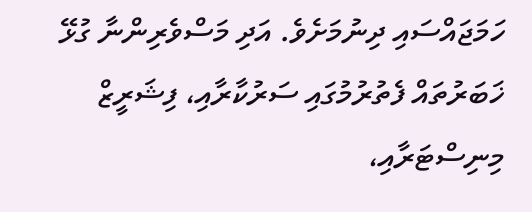ހަމަޖައްސައި ދިނުމަށެވެ. އަދި މަސްވެރިންނާ ގުޅޭ ޚަބަރުތައް ފެތުރުމުގައި ސަރުކާރާއި، ފިޝަރީޒް މިނިސްޓަރާއި،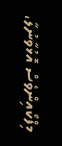މިފްކޯއިންވެސް އޮޅުވާނުލާ،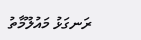ރަނގަޅު މައުލޫމާތު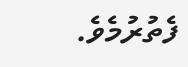ފެތުރުމެވެ.